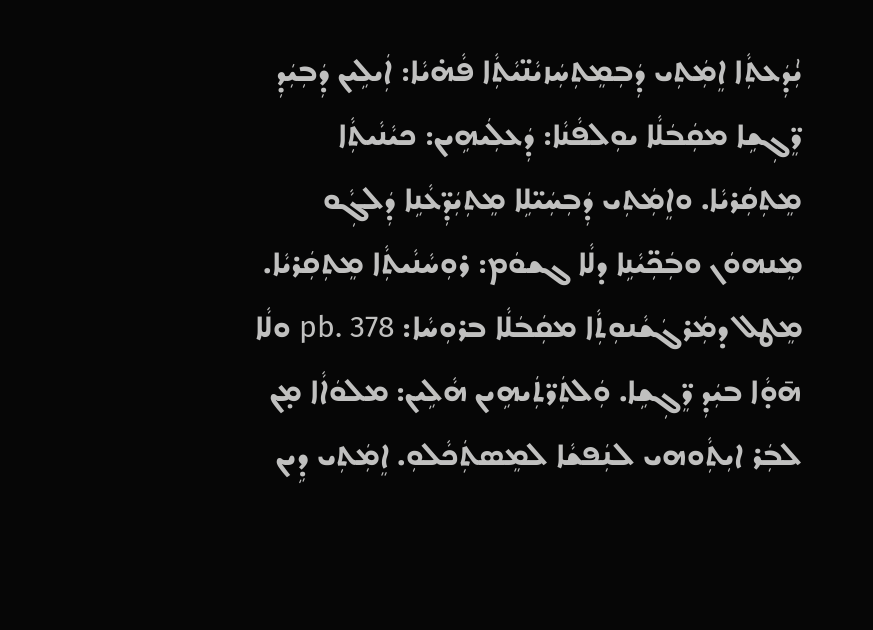ܝܑܼܕܲܥܬܼܵܐ ܐܸܡܲܬܼܝ ܕܲܒܼܡܸܬܼܚܲܙܝܵܢ̈ܝܵܬܼܵܐ ܦܵܗ̇ܝܵܐ: ܐܲܝܠܹܝܢ ܕܲܒܼܝܲܕܼ ܪܸ̈ܓܼܫܹܐ ܡܩܲܒܿܠܵܐ ܝܘܼܠܦܵܢܵܐ: ܕܲܥܠܲܝܗܹܝܢ: ܟܝܵܢܵܝܬܼܵܐ ܡܸܬܼܩܲܪܝܵܐ. ܘܐܸܡܲܬܼܝ ܕܲܒܼܚܲܝ̈ܠܹܐ ܡܸܬܼܝܲܕܼ̈ܥܵܢܹܐ ܕܲܠܓܼܵܘ ܡܸܢܗܘܿܢ ܘܒܲܟܼ̈ܝܵܢܹܐ ܕܠܵܐ ܓܫܘܿܡ: ܪܘܼܚܵܢܵܝܬܼܵܐ ܡܸܬܼܩܲܪܝܵܐ. ܡܸܛܠ ܕܡܲܪܓܿܫܵܢܘܼܬܼܵܐ ܡܩܲܒܿܠܵܐ ܒܪܘܼܚܵܐ: pb. 378 ܘܠܵܐ ܗ̄ܘ̣ܵܐ ܒܝܲܕܼ ܪܸ̈ܓܼܫܹܐ. ܘܲܠܬܲܪ̈ܬܲܝܗܹܝܢ ܗܵܠܹܝܢ: ܡܠܘܿܐܵܐ ܡ̣ܢ ܠܒܲܪ ܐܝܼܬܼܵܘܗܝ ܠܢܲܦܫܵܐ ܠܡܸܤܬܲܟܵܠܘܼ. ܐܸܡܲܬܼܝ ܕܹܝܢ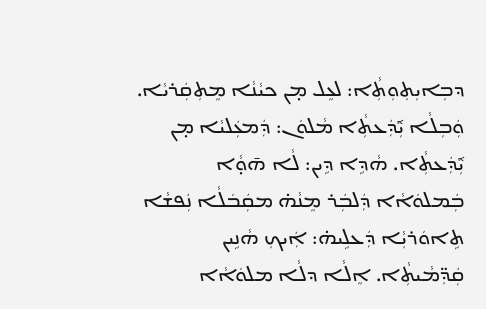ܕܒܼܐܝܼܬܼܘܼܬܼܵܐ: ܠܥܸܠ ܡ̣ܢ ܟܝܵܢܵܐ ܡܸܬܼܩܲܪܝܵܐ. ܘܲܒܼܠܵܐ ܝܑܼܕܲܥܬܼܵܐ ܡܵܠܘܿܢ: ܕܲܡܥܲܠܝܵܐ ܡ̣ܢ ܝܑܼܕܲܥܬܼܵܐ. ܗܵܕܹܐ ܕܹܝܢ: ܠܵܐ ܗ̄ܘ̣ܵܐ ܒܲܡܠܘܿܐܵܐ ܕܲܠܒܲܪ ܡܸܢܵܗ̇ ܡܩܲܒܿܠܵܐ ܢܲܦܫܵܐ ܬܹܐܘܿܪܝܼܵܐ ܕܲܥܠܹܝܗ̇: ܐܲܝܟܼ ܗܵܢܹܝܢ ܩܲܕܼ̈ܡܵܝܬܼܵܐ. ܐܸܠܵܐ ܕܠܵܐ ܡܠܘܿܐܵܐ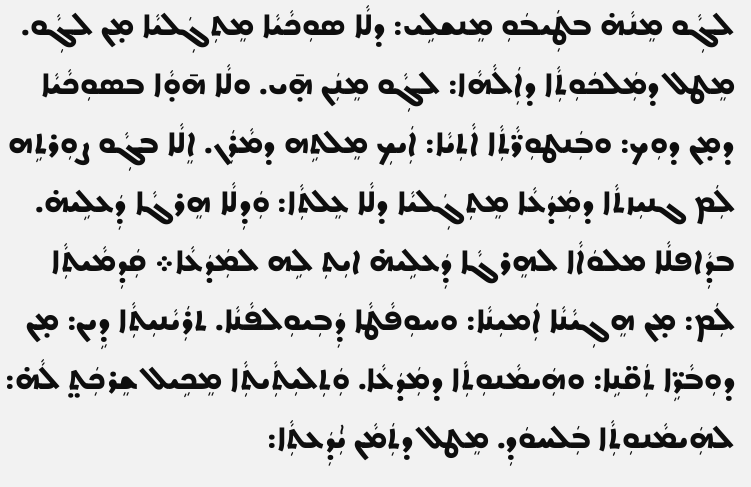ܠܓܼܵܘ ܡܸܢܵܗ̇ ܒܛܲܝܒܿܘܼ ܡܸܢܫܠܹܝ: ܕܠܵܐ ܤܘܼܟܵܝܵܐ ܡܸܬܼܓܲܠܝܵܐ ܡ̣ܢ ܠܓܼܵܘ. ܡܸܛܠ ܕܡܲܠܟܿܘܼܬܼܵܐ ܕܐܲܠܵܗܵܐ: ܠܓܼܵܘ ܡܸܢܲܢ ܗ̣̄ܝ. ܘܠܵܐ ܗ̄ܘ̣ܵܐ ܒܤܘܼܟܵܝܵܐ ܕܡ̣ܢ ܕܘܼܟ: ܘܒܲܢܛܘܼܪ̈ܵܬܼܵܐ ܐܵܬܼܝܵܐ: ܐܲܝܟܼ ܡܸܠܬܹܗ ܕܡܵܪܲܢ. ܐܸܠܵܐ ܒܓܼܵܘ ܨܘܼܪܬܹܗ ܠܲܡ ܓܢܝܼܙܬܵܐ ܕܡܲܕܿܥܵܐ ܡܸܬܼܓܲܠܝܵܐ ܕܠܵܐ ܥܸܠܬܼܵܐ: ܘܲܕܼܠܵܐ ܗܸܪܓܵܐ ܕܲܥܠܹܝܗ̇. ܒܕܼܵܐܦܠܵܐ ܡܠܘܿܐܵܐ ܠܗܸܪܓܵܐ ܕܲܥܠܹܝܗ̇ ܐܝܼܬܼ ܠܹܗ ܠܡܲܕܿܥܵܐ܀ ܩܲܕܼܡܵܝܬܼܵܐ ܠܲܡ: ܡ̣ܢ ܗܸܓܼܝܵܢܵܐ ܐܲܡܝܼܢܵܐ: ܘܚܘܼܦܵܛܵܐ ܕܲܒܼܝܘܼܠܦܵܢܵܐ. ܬܪܲܝܵܢܝܼܬܼܵܐ ܕܹܝܢ: ܡ̣ܢ ܕܘܼܒܵܪܹ̈ܐ ܬܲܩ̈ܢܹܐ: ܘܗܲܝܡܵܢܘܼܬܼܵܐ ܕܡܲܕܿܥܵܐ. ܘܲܬܼܠܝܼܬܼܵܝܬܼܵܐ ܡܸܟܹܝܠ ܫܸܪܟܲܬ̤ ܠܵܗ̇: ܠܗܲܝܡܵܢܘܼܬܼܵܐ ܒܲܠܚܘܿܕܼ. ܡܸܛܠ ܕܬܲܡܵܢ ܝܑܼܕܲܥܬܼܵܐ: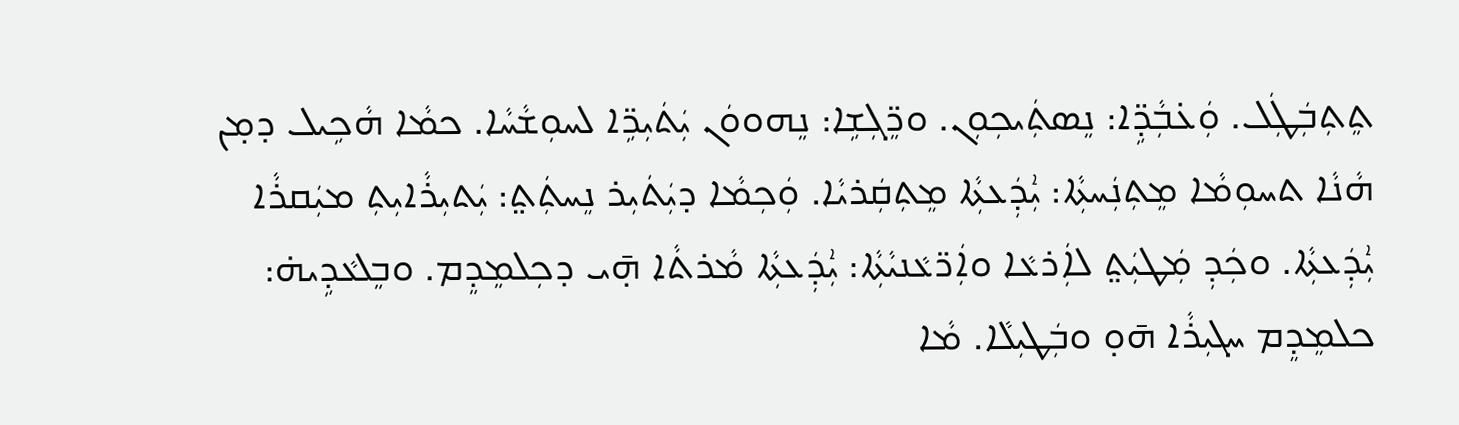ܬܸܬܼܒܲܛܲܠ. ܘܲܥ̇ܒܼܵܕܹ̈ܐ: ܢܸܤܬܲܝܟܼܘܼܢ. ܘܪܸ̈ܓܼܫܹܐ: ܢܸܗܘܘܿܢ ܝܲܬܿܝܼܪܹ̈ܐ ܠܚܘܼܫܵܚܵܐ. ܟܡܵܐ ܗܵܟܹܝܠ ܕܡ̣ܢ ܗܵܢܵܐ ܬܚܘܼܡܵܐ ܡܸܬܼܢܲܚܬܼܵܐ: ܝܑܼܕܲܥܬܼܵܐ ܡܸܬܼܩܲܪܝܵܐ. ܘܲܟܼܡܵܐ ܕܝܲܬܿܝܼܪ ܢܸܚܬܲܬ̤: ܝܲܬܝܼܪܵܐܝܼܬܼ ܡܝܲܩܪܵܐ ܝܑܼܕܲܥܬܼܵܐ. ܘܟܲܕܼ ܡܲܛܝܲܬ̤ ܠܐܲܪܥܵܐ ܘܐܲܪ̈ܥܵܢܝܵܬܼܵܐ: ܝܑܼܕܲܥܬܼܵܐ ܡܵܪܬܵܐ ܗ̣̄ܝ ܕܟܼܠܡܸܕܸܡ. ܘܒܸܠܥܵܕܹܝܗ̇: ܟܠܡܸܕܸܡ ܚܓܝܼܪܵܐ ܗ̄ܘ̣ ܘܒܲܛܝܼܠܵܐ. ܡܵܐ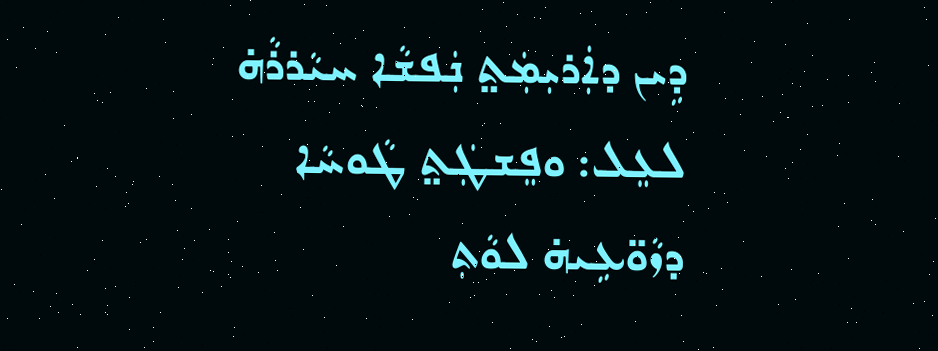ܕܹܝܢ ܕܐܲܪܝܼܡܲܬ̤ ܢܲܦܫܵܐ ܚܝܵܪܪܵܗ̇ ܠܥܸܠ: ܘܦܸܫܛܲܬ̤ ܛܵܘܚܵܐ ܕܙܵܘ̈ܥܹܝܗ̇ ܠܘܵܬܼ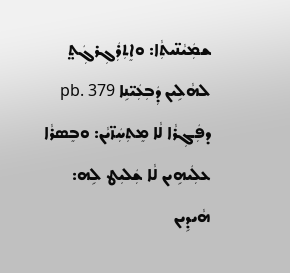ܫܡܲܝܵܢ̈ܝܬܼܵܐ: ܘܐܸܬܼܪܲܓܼܪܓܲܬ̤ ܠܗܵܠܹܝܢ ܕܲܒܼܥܲܝ̈ܢܹܐ pb. 379 ܕܦܲܓܼܪܵܐ ܠܵܐ ܡܸܬܼܚܲܙ̈ܝܵܢ: ܘܒܸܤܪܵܐ ܥܠܲܝܗܹܝܢ ܠܵܐ ܫܲܠܝܼܛ ܠܹܗ: ܗܵܝܕܹܝܢ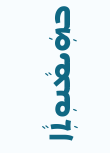ܒܗܲܝܡܵܢܘܼܬܼܵܐ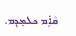ܩܵܐܹ̇ܡ ܟܠܡܸܕܸܡ.